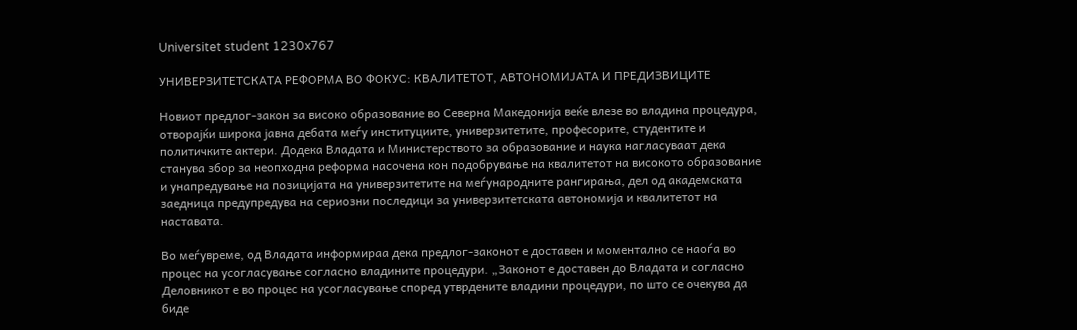Universitet student 1230x767

УНИВЕРЗИТЕТСКАТА РЕФОРМА ВО ФОКУС: КВАЛИТЕТОТ, АВТОНОМИЈАТА И ПРЕДИЗВИЦИТЕ

Новиот предлог-закон за високо образование во Северна Македонија веќе влезе во владина процедура, отворајќи широка јавна дебата меѓу институциите, универзитетите, професорите, студентите и политичките актери. Додека Владата и Министерството за образование и наука нагласуваат дека станува збор за неопходна реформа насочена кон подобрување на квалитетот на високото образование и унапредување на позицијата на универзитетите на меѓународните рангирања, дел од академската заедница предупредува на сериозни последици за универзитетската автономија и квалитетот на наставата.

Во меѓувреме, од Владата информираа дека предлог-законот е доставен и моментално се наоѓа во процес на усогласување согласно владините процедури. „Законот е доставен до Владата и согласно Деловникот е во процес на усогласување според утврдените владини процедури, по што се очекува да биде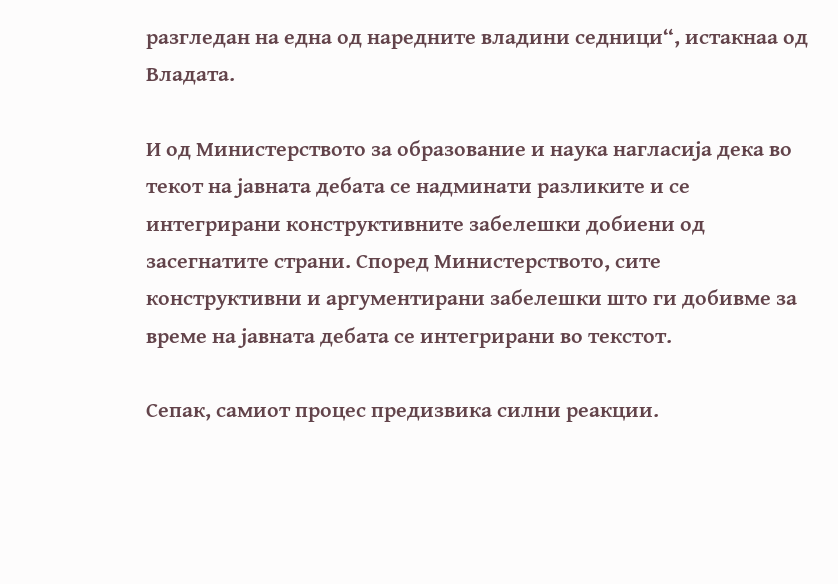разгледан на една од наредните владини седници“, истакнаа од Владата.

И од Министерството за образование и наука нагласија дека во текот на јавната дебата се надминати разликите и се интегрирани конструктивните забелешки добиени од засегнатите страни. Според Министерството, сите конструктивни и аргументирани забелешки што ги добивме за време на јавната дебата се интегрирани во текстот.

Сепак, самиот процес предизвика силни реакции.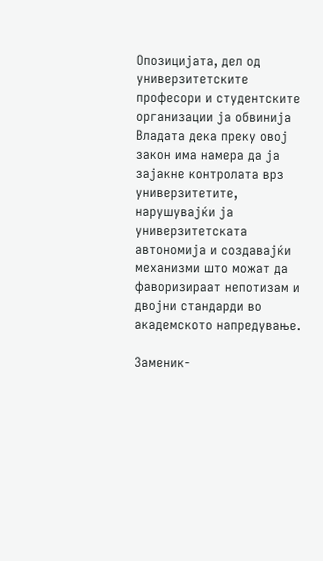Опозицијата, дел од универзитетските професори и студентските организации ја обвинија Владата дека преку овој закон има намера да ја зајакне контролата врз универзитетите, нарушувајќи ја универзитетската автономија и создавајќи механизми што можат да фаворизираат непотизам и двојни стандарди во академското напредување.

Заменик-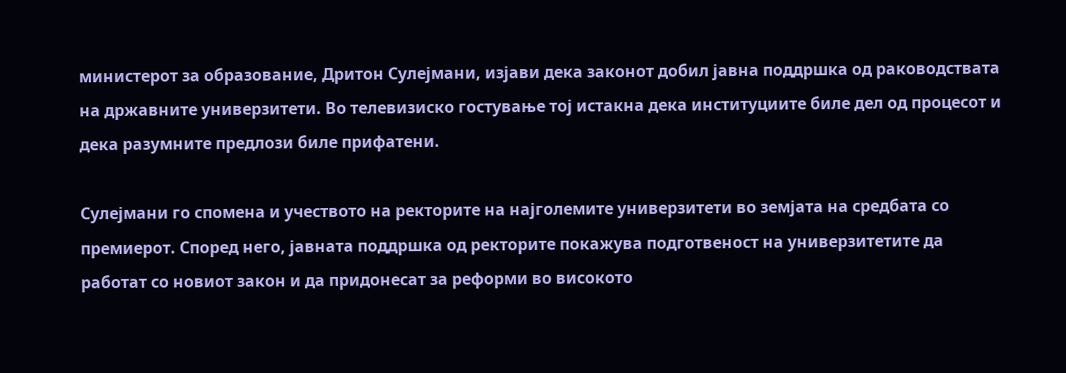министерот за образование, Дритон Сулејмани, изјави дека законот добил јавна поддршка од раководствата на државните универзитети. Во телевизиско гостување тој истакна дека институциите биле дел од процесот и дека разумните предлози биле прифатени.

Сулејмани го спомена и учеството на ректорите на најголемите универзитети во земјата на средбата со премиерот. Според него, јавната поддршка од ректорите покажува подготвеност на универзитетите да работат со новиот закон и да придонесат за реформи во високото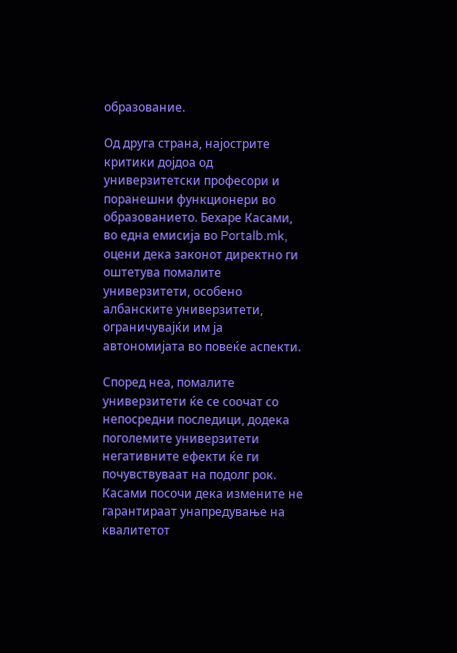образование.

Од друга страна, најострите критики дојдоа од универзитетски професори и поранешни функционери во образованието. Бехаре Касами, во една емисија во Portalb.mk, оцени дека законот директно ги оштетува помалите универзитети, особено албанските универзитети, ограничувајќи им ја автономијата во повеќе аспекти.

Според неа, помалите универзитети ќе се соочат со непосредни последици, додека поголемите универзитети негативните ефекти ќе ги почувствуваат на подолг рок. Касами посочи дека измените не гарантираат унапредување на квалитетот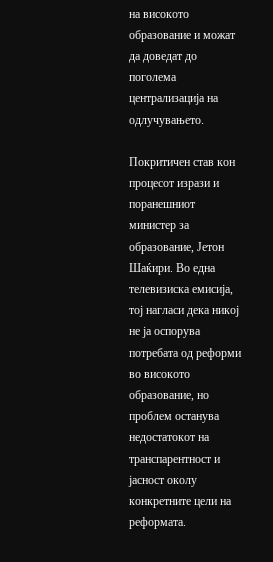на високото образование и можат да доведат до поголема централизација на одлучувањето.

Покритичен став кон процесот изрази и поранешниот министер за образование, Јетон Шаќири. Во една телевизиска емисија, тој нагласи дека никој не ја оспорува потребата од реформи во високото образование, но проблем останува недостатокот на транспарентност и јасност околу конкретните цели на реформата.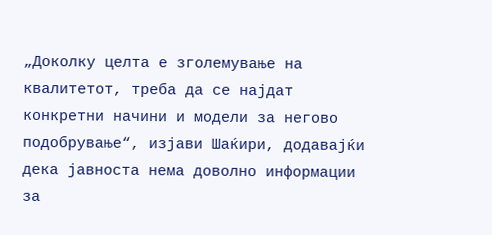„Доколку целта е зголемување на квалитетот, треба да се најдат конкретни начини и модели за негово подобрување“, изјави Шаќири, додавајќи дека јавноста нема доволно информации за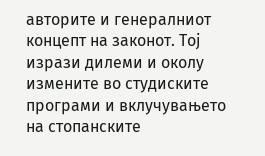авторите и генералниот концепт на законот. Тој изрази дилеми и околу измените во студиските програми и вклучувањето на стопанските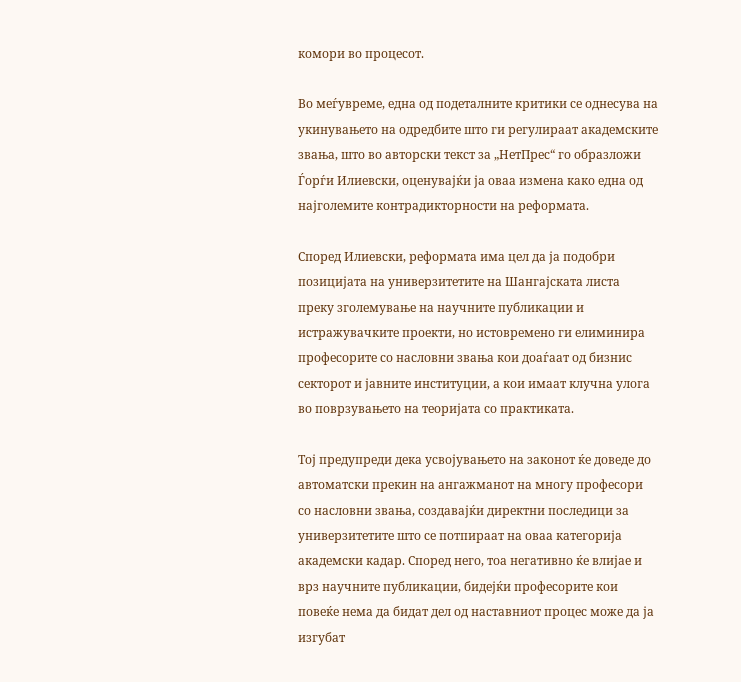комори во процесот.

Во меѓувреме, една од подеталните критики се однесува на укинувањето на одредбите што ги регулираат академските звања, што во авторски текст за „НетПрес“ го образложи Ѓорѓи Илиевски, оценувајќи ја оваа измена како една од најголемите контрадикторности на реформата.

Според Илиевски, реформата има цел да ја подобри позицијата на универзитетите на Шангајската листа преку зголемување на научните публикации и истражувачките проекти, но истовремено ги елиминира професорите со насловни звања кои доаѓаат од бизнис секторот и јавните институции, а кои имаат клучна улога во поврзувањето на теоријата со практиката.

Тој предупреди дека усвојувањето на законот ќе доведе до автоматски прекин на ангажманот на многу професори со насловни звања, создавајќи директни последици за универзитетите што се потпираат на оваа категорија академски кадар. Според него, тоа негативно ќе влијае и врз научните публикации, бидејќи професорите кои повеќе нема да бидат дел од наставниот процес може да ја изгубат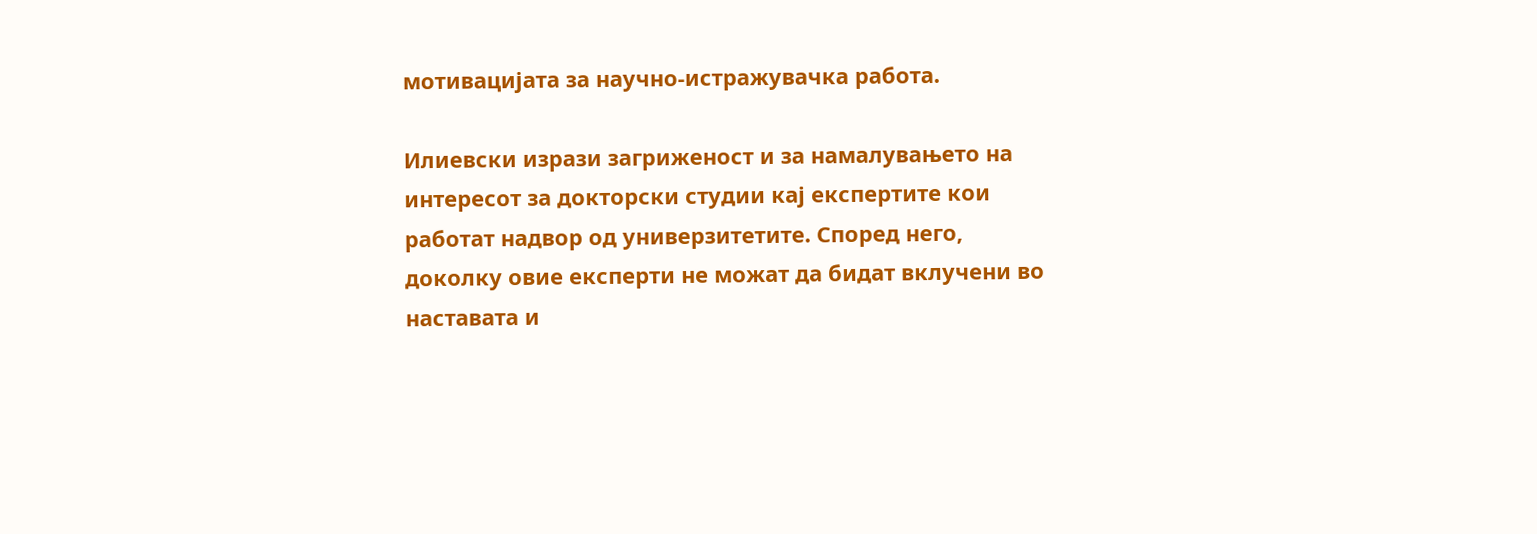мотивацијата за научно-истражувачка работа.

Илиевски изрази загриженост и за намалувањето на интересот за докторски студии кај експертите кои работат надвор од универзитетите. Според него, доколку овие експерти не можат да бидат вклучени во наставата и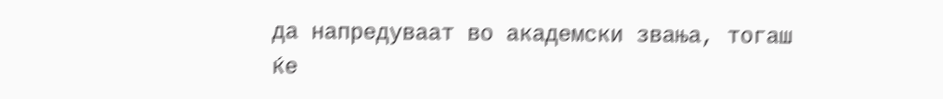да напредуваат во академски звања, тогаш ќе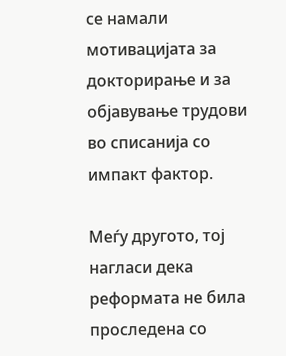се намали мотивацијата за докторирање и за објавување трудови во списанија со импакт фактор.

Меѓу другото, тој нагласи дека реформата не била проследена со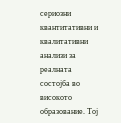сериозни квантитативни и квалитативни анализи за реалната состојба во високото образование. Тој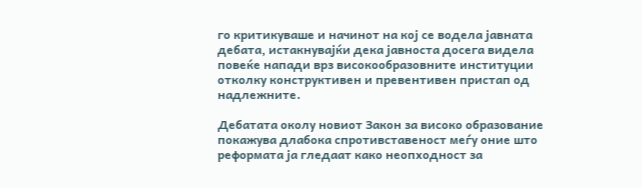го критикуваше и начинот на кој се водела јавната дебата, истакнувајќи дека јавноста досега видела повеќе напади врз високообразовните институции отколку конструктивен и превентивен пристап од надлежните.

Дебатата околу новиот Закон за високо образование покажува длабока спротивставеност меѓу оние што реформата ја гледаат како неопходност за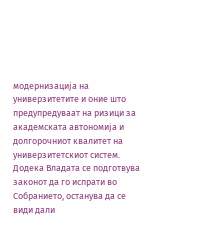модернизација на универзитетите и оние што предупредуваат на ризици за академската автономија и долгорочниот квалитет на универзитетскиот систем. Додека Владата се подготвува законот да го испрати во Собранието, останува да се види дали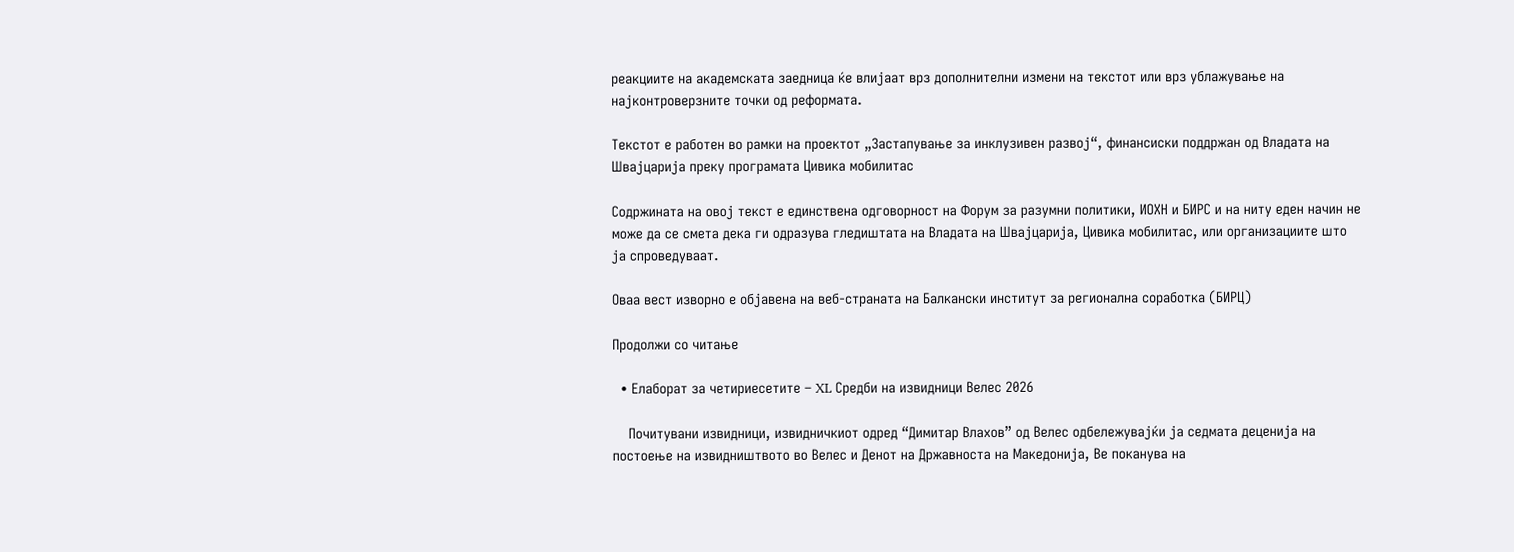реакциите на академската заедница ќе влијаат врз дополнителни измени на текстот или врз ублажување на најконтроверзните точки од реформата.

Текстот е работен во рамки на проектот „Застапување за инклузивен развој“, финансиски поддржан од Владата на Швајцарија преку програмата Цивика мобилитас

Содржината на овој текст е единствена одговорност на Форум за разумни политики, ИОХН и БИРС и на ниту еден начин не може да се смета дека ги одразува гледиштата на Владата на Швајцарија, Цивика мобилитас, или организациите што ја спроведуваат.

Оваа вест изворно е објавена на веб-страната на Балкански институт за регионална соработка (БИРЦ)

Продолжи со читање

  • Елаборат за четириесетите – XL Средби на извидници Велес 2026

    Почитувани извидници, извидничкиот одред “Димитар Влахов” од Велес одбележувајќи ја седмата деценија на постоење на извидништвото во Велес и Денот на Државноста на Македонија, Ве поканува на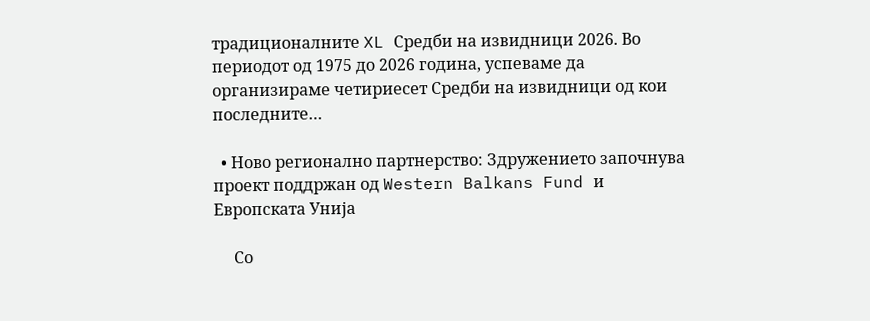традиционалните XL Средби на извидници 2026. Во периодот од 1975 до 2026 година, успевaме да организираме четириесет Средби на извидници од кои последните…

  • Ново регионално партнерство: Здружението започнува проект поддржан од Western Balkans Fund и Европската Унија

     Со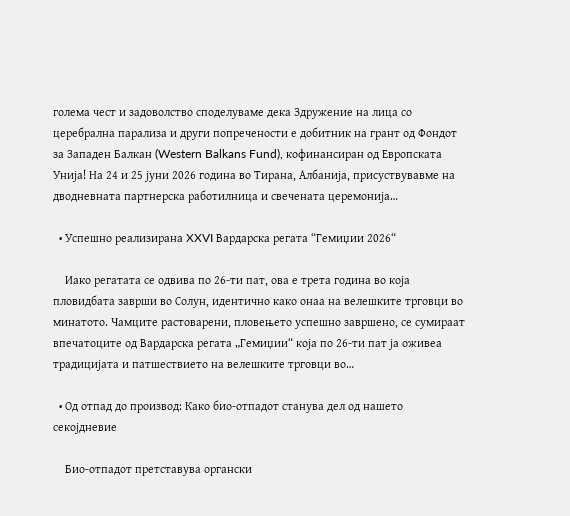голема чест и задоволство споделуваме дека Здружение на лица со церебрална парализа и други попречености е добитник на грант од Фондот за Западен Балкан (Western Balkans Fund), кофинансиран од Европската Унија! На 24 и 25 јуни 2026 година во Тирана, Албанија, присуствувавме на дводневната партнерска работилница и свечената церемонија…

  • Успешно реализирана XXVI Вардарска регата “Гемиџии 2026“

    Иако регатата се одвива по 26-ти пат, ова е трета година во која пловидбата заврши во Солун, идентично како онаа на велешките трговци во минатото. Чамците растоварени, пловењето успешно завршено, се сумираат впечатоците од Вардарска регата „Гемиџии“ која по 26-ти пат ја оживеа традицијата и патшествието на велешките трговци во…

  • Од отпад до производ: Како био-отпадот станува дел од нашето секојдневие

    Био-отпадот претставува органски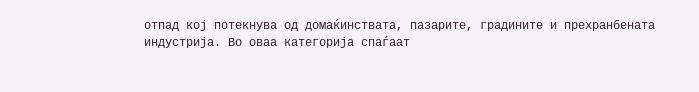отпад кој потекнува од домаќинствата, пазарите, градините и прехранбената индустрија. Во оваа категорија спаѓаат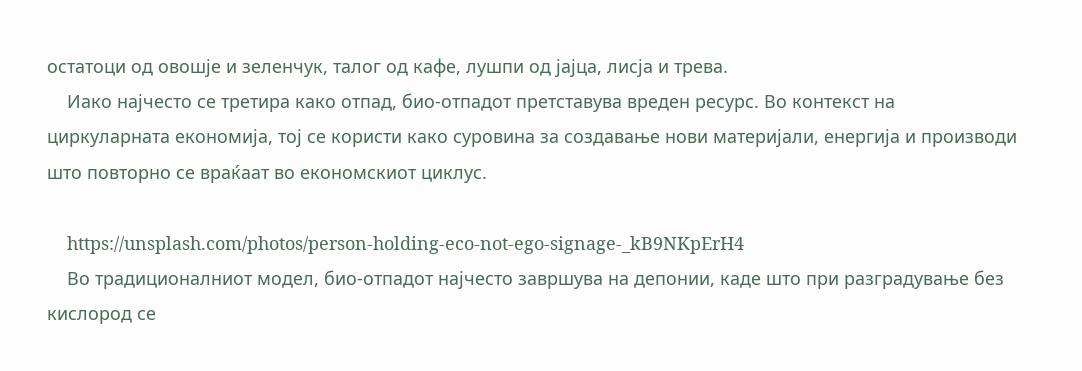остатоци од овошје и зеленчук, талог од кафе, лушпи од јајца, лисја и трева.
    Иако најчесто се третира како отпад, био-отпадот претставува вреден ресурс. Во контекст на циркуларната економија, тој се користи како суровина за создавање нови материјали, енергија и производи што повторно се враќаат во економскиот циклус.

    https://unsplash.com/photos/person-holding-eco-not-ego-signage-_kB9NKpErH4
    Во традиционалниот модел, био-отпадот најчесто завршува на депонии, каде што при разградување без кислород се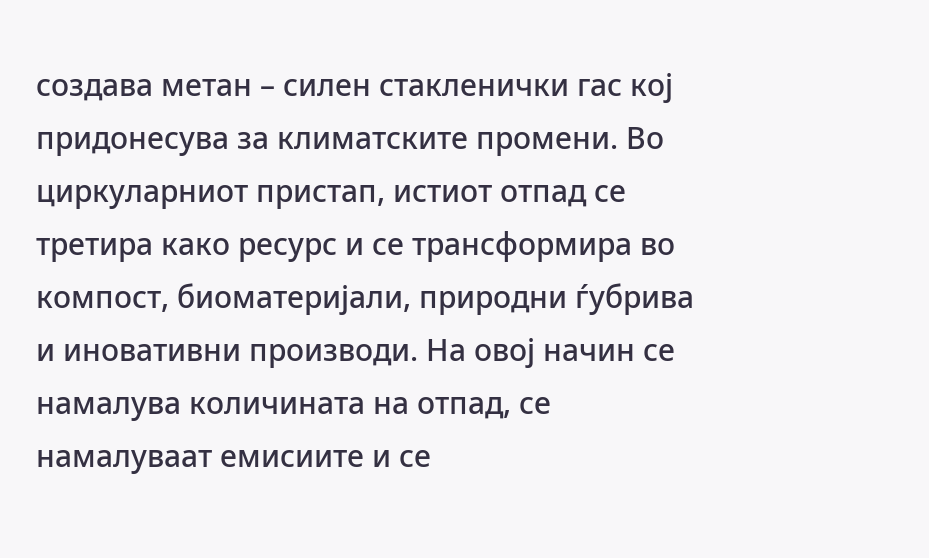создава метан – силен стакленички гас кој придонесува за климатските промени. Во циркуларниот пристап, истиот отпад се третира како ресурс и се трансформира во компост, биоматеријали, природни ѓубрива и иновативни производи. На овој начин се намалува количината на отпад, се намалуваат емисиите и се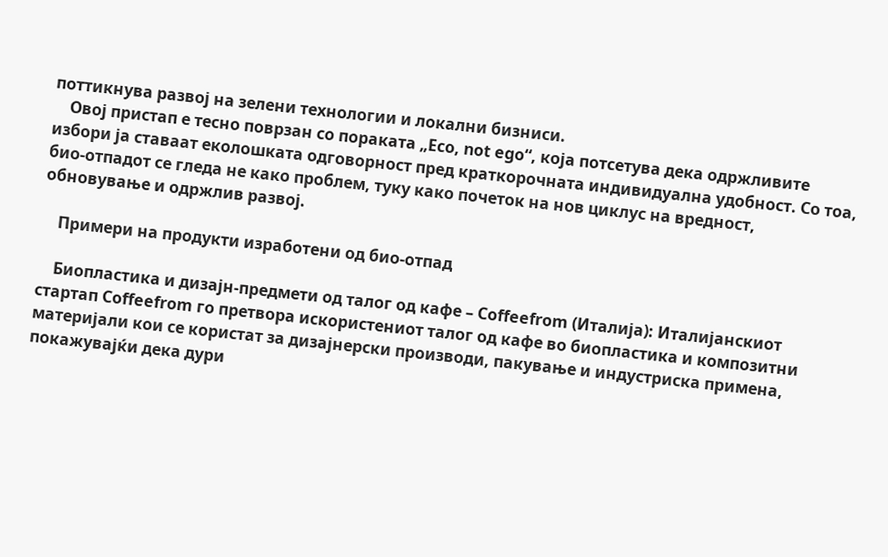поттикнува развој на зелени технологии и локални бизниси.
    Овој пристап е тесно поврзан со пораката „Eco, not ego“, која потсетува дека одржливите избори ја ставаат еколошката одговорност пред краткорочната индивидуална удобност. Со тоа, био-отпадот се гледа не како проблем, туку како почеток на нов циклус на вредност, обновување и одржлив развој.

    Примери на продукти изработени од био-отпад

    Биопластика и дизајн-предмети од талог од кафе – Coffeefrom (Италија): Италијанскиот стартап Coffeefrom го претвора искористениот талог од кафе во биопластика и композитни материјали кои се користат за дизајнерски производи, пакување и индустриска примена, покажувајќи дека дури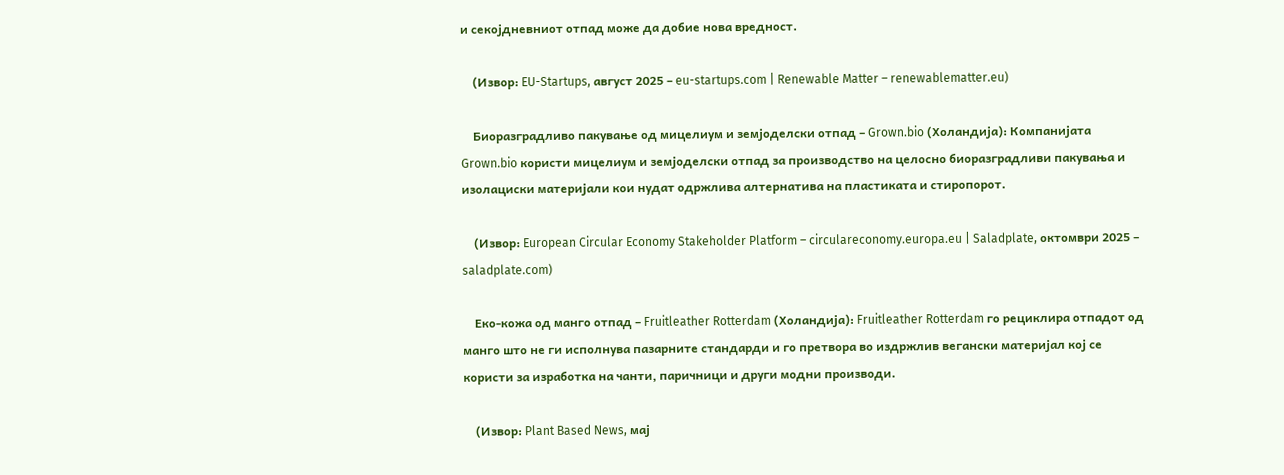и секојдневниот отпад може да добие нова вредност.

    (Извор: EU-Startups, август 2025 – eu-startups.com | Renewable Matter – renewablematter.eu)

    Биоразградливо пакување од мицелиум и земјоделски отпад – Grown.bio (Холандија): Компанијата Grown.bio користи мицелиум и земјоделски отпад за производство на целосно биоразградливи пакувања и изолациски материјали кои нудат одржлива алтернатива на пластиката и стиропорот.

    (Извор: European Circular Economy Stakeholder Platform – circulareconomy.europa.eu | Saladplate, октомври 2025 – saladplate.com)

    Еко-кожа од манго отпад – Fruitleather Rotterdam (Холандија): Fruitleather Rotterdam го рециклира отпадот од манго што не ги исполнува пазарните стандарди и го претвора во издржлив вегански материјал кој се користи за изработка на чанти, паричници и други модни производи.

    (Извор: Plant Based News, мај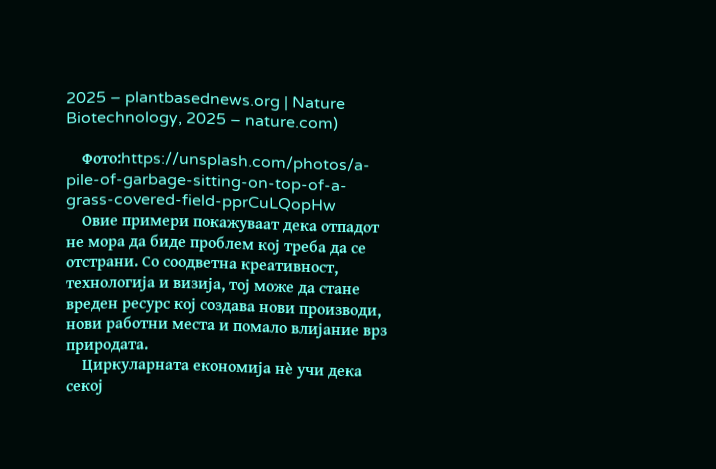2025 – plantbasednews.org | Nature Biotechnology, 2025 – nature.com)

    Фото:https://unsplash.com/photos/a-pile-of-garbage-sitting-on-top-of-a-grass-covered-field-pprCuLQopHw
    Овие примери покажуваат дека отпадот не мора да биде проблем кој треба да се отстрани. Со соодветна креативност, технологија и визија, тој може да стане вреден ресурс кој создава нови производи, нови работни места и помало влијание врз природата.
    Циркуларната економија нè учи дека секој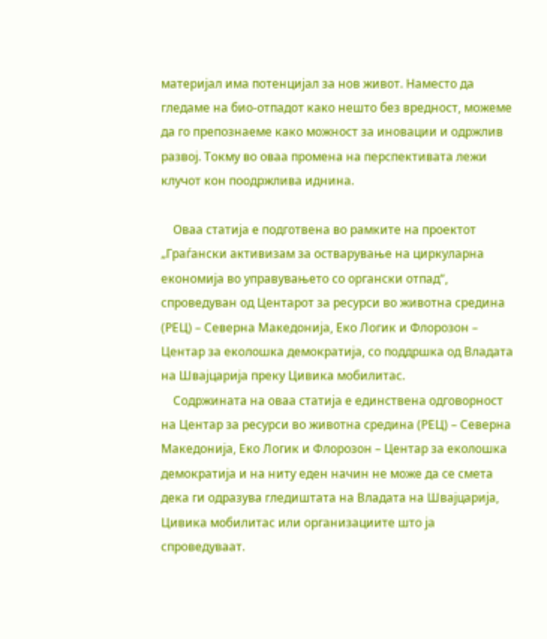материјал има потенцијал за нов живот. Наместо да гледаме на био-отпадот како нешто без вредност, можеме да го препознаеме како можност за иновации и одржлив развој. Токму во оваа промена на перспективата лежи клучот кон поодржлива иднина.

    Оваа статија е подготвена во рамките на проектот „Граѓански активизам за остварување на циркуларна економија во управувањето со органски отпад“, спроведуван од Центарот за ресурси во животна средина (РЕЦ) – Северна Македонија, Еко Логик и Флорозон – Центар за еколошка демократија, со поддршка од Владата на Швајцарија преку Цивика мобилитас.
    Содржината на оваа статија е единствена одговорност на Центар за ресурси во животна средина (РЕЦ) – Северна Македонија, Еко Логик и Флорозон – Центар за еколошка демократија и на ниту еден начин не може да се смета дека ги одразува гледиштата на Владата на Швајцарија, Цивика мобилитас или организациите што ја спроведуваат.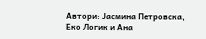Автори: Јасмина Петровска, Еко Логик и Ана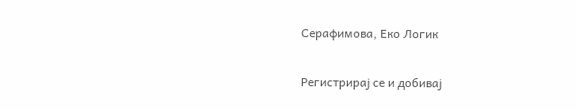Серафимова, Еко Логик

Регистрирај се и добивај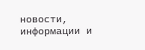новости, информации и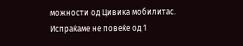можности од Цивика мобилитас. Испраќаме не повеќе од 1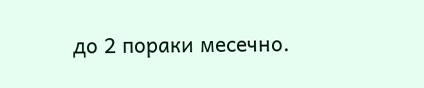до 2 пораки месечно.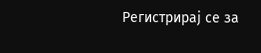Регистрирај се за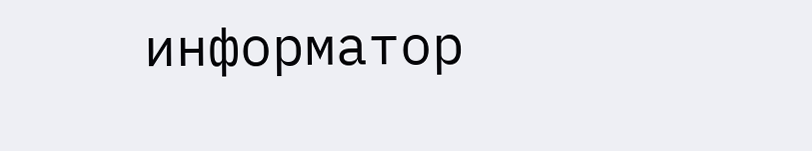информатор